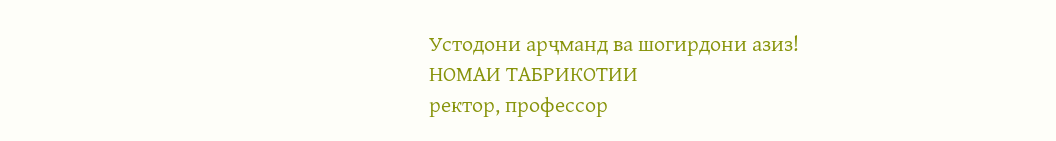Устодони арҷманд ва шогирдони азиз!
НОМАИ ТАБРИКОТИИ
ректор, профессор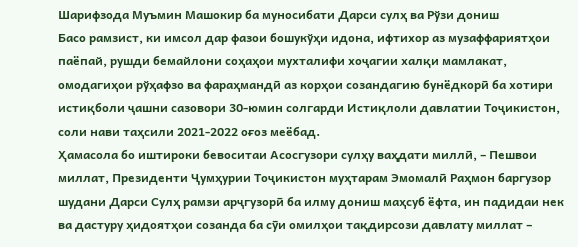Шарифзода Муъмин Машокир ба муносибати Дарси сулҳ ва Рўзи дониш
Басо рамзист, ки имсол дар фазои бошукўҳи идона, ифтихор аз музаффариятҳои паёпай, рушди бемайлони соҳаҳои мухталифи хоҷагии халқи мамлакат, омодагиҳои рўҳафзо ва фараҳмандӣ аз корҳои созандагию бунёдкорӣ ба хотири истиқболи ҷашни сазовори 30-юмин солгарди Истиқлоли давлатии Тоҷикистон, соли нави таҳсили 2021-2022 оғоз меёбад.
Ҳамасола бо иштироки бевоситаи Асосгузори сулҳу ваҳдати миллӣ, – Пешвои миллат, Президенти Ҷумҳурии Тоҷикистон муҳтарам Эмомалӣ Раҳмон баргузор шудани Дарси Сулҳ рамзи арҷгузорӣ ба илму дониш маҳсуб ёфта, ин падидаи нек ва дастуру ҳидоятҳои созанда ба сӯи омилҳои тақдирсози давлату миллат –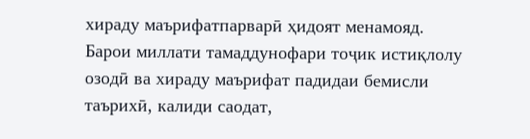хираду маърифатпарварӣ ҳидоят менамояд.
Барои миллати тамаддунофари тоҷик истиқлолу озодӣ ва хираду маърифат падидаи бемисли таърихӣ, калиди саодат,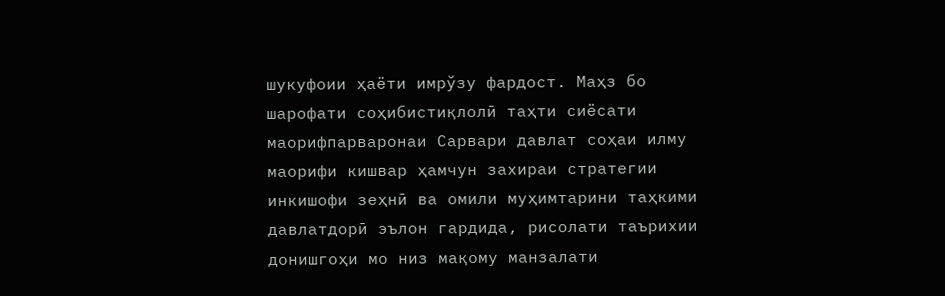шукуфоии ҳаёти имрўзу фардост. Маҳз бо шарофати соҳибистиқлолӣ таҳти сиёсати маорифпарваронаи Сарвари давлат соҳаи илму маорифи кишвар ҳамчун захираи стратегии инкишофи зеҳнӣ ва омили муҳимтарини таҳкими давлатдорӣ эълон гардида, рисолати таърихии донишгоҳи мо низ мақому манзалати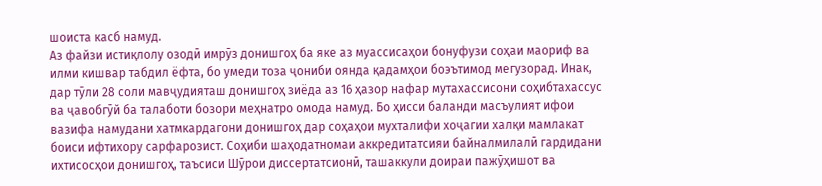шоиста касб намуд.
Аз файзи истиқлолу озодӣ имрӯз донишгоҳ ба яке аз муассисаҳои бонуфузи соҳаи маориф ва илми кишвар табдил ёфта, бо умеди тоза ҷониби оянда қадамҳои боэътимод мегузорад. Инак, дар тӯли 28 соли мавҷудияташ донишгоҳ зиёда аз 16 ҳазор нафар мутахассисони соҳибтахассус ва ҷавобгӯй ба талаботи бозори меҳнатро омода намуд. Бо ҳисси баланди масъулият ифои вазифа намудани хатмкардагони донишгоҳ дар соҳаҳои мухталифи хоҷагии халқи мамлакат боиси ифтихору сарфарозист. Соҳиби шаҳодатномаи аккредитатсияи байналмилалӣ гардидани ихтисосҳои донишгоҳ, таъсиси Шӯрои диссертатсионӣ, ташаккули доираи пажӯҳишот ва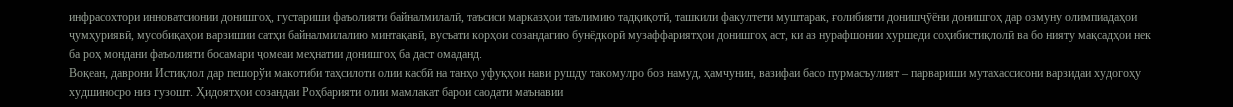инфрасохтори инноватсионии донишгоҳ, густариши фаъолияти байналмилалӣ, таъсиси марказҳои таълимию тадқиқотӣ, ташкили факултети муштарак, ғолибияти донишҷӯёни донишгоҳ дар озмуну олимпиадаҳои ҷумҳуриявӣ, мусобиқаҳои варзишии сатҳи байналмилалию минтақавӣ, вусъати корҳои созандагию бунёдкорӣ музаффариятҳои донишгоҳ аст, ки аз нурафшонии хуршеди соҳибистиқлолӣ ва бо нияту мақсадҳои нек ба роҳ мондани фаъолияти босамари ҷомеаи меҳнатии донишгоҳ ба даст омаданд.
Воқеан, даврони Истиқлол дар пешорўи макотиби таҳсилоти олии касбӣ на танҳо уфуқҳои нави рушду такомулро боз намуд, ҳамчунин, вазифаи басо пурмасъулият – парвариши мутахассисони варзидаи худогоҳу худшиносро низ гузошт. Ҳидоятҳои созандаи Роҳбарияти олии мамлакат барои саодати маънавии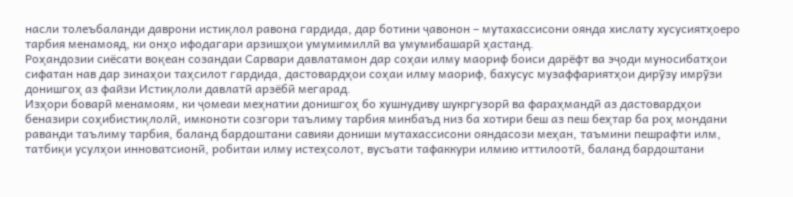насли толеъбаланди даврони истиқлол равона гардида, дар ботини ҷавонон – мутахассисони оянда хислату хусусиятҳоеро тарбия менамояд, ки онҳо ифодагари арзишҳои умумимиллӣ ва умумибашарӣ ҳастанд.
Роҳандозии сиёсати воқеан созандаи Сарвари давлатамон дар соҳаи илму маориф боиси дарёфт ва эҷоди муносибатҳои сифатан нав дар зинаҳои таҳсилот гардида, дастовардҳои соҳаи илму маориф, бахусус музаффариятҳои дирӯзу имрӯзи донишгоҳ аз файзи Истиқлоли давлатӣ арзёбӣ мегарад.
Изҳори боварӣ менамоям, ки ҷомеаи меҳнатии донишгоҳ бо хушнудиву шукргузорӣ ва фараҳмандӣ аз дастовардҳои беназири соҳибистиқлолӣ, имконоти созгори таълиму тарбия минбаъд низ ба хотири беш аз пеш беҳтар ба роҳ мондани раванди таълиму тарбия, баланд бардоштани савияи дониши мутахассисони ояндасози меҳан, таъмини пешрафти илм, татбиқи усулҳои инноватсионӣ, робитаи илму истеҳсолот, вусъати тафаккури илмию иттилоотӣ, баланд бардоштани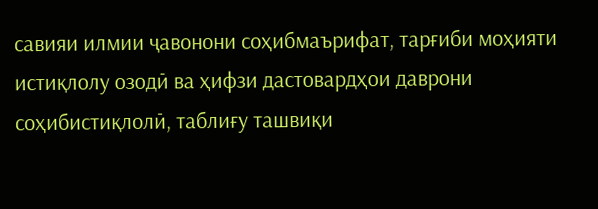савияи илмии ҷавонони соҳибмаърифат, тарғиби моҳияти истиқлолу озодӣ ва ҳифзи дастовардҳои даврони соҳибистиқлолӣ, таблиғу ташвиқи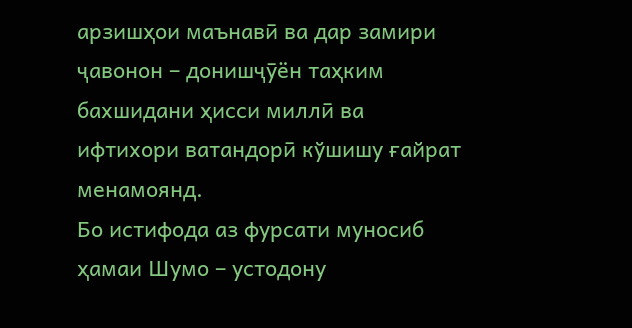арзишҳои маънавӣ ва дар замири ҷавонон – донишҷӯён таҳким бахшидани ҳисси миллӣ ва ифтихори ватандорӣ кўшишу ғайрат менамоянд.
Бо истифода аз фурсати муносиб ҳамаи Шумо – устодону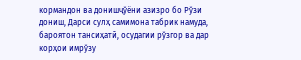кормандон ва донишҷўёни азизро бо Рўзи дониш, Дарси сулҳ самимона табрик намуда, бароятон тансиҳатӣ, осудагии рўзгор ва дар корҳои имрўзу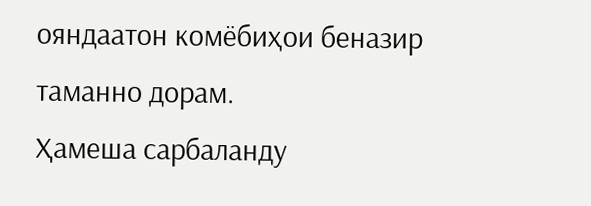ояндаатон комёбиҳои беназир таманно дорам.
Ҳамеша сарбаланду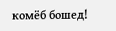комёб бошед!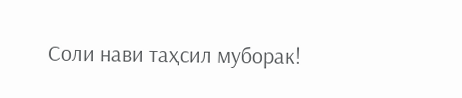Соли нави таҳсил муборак!